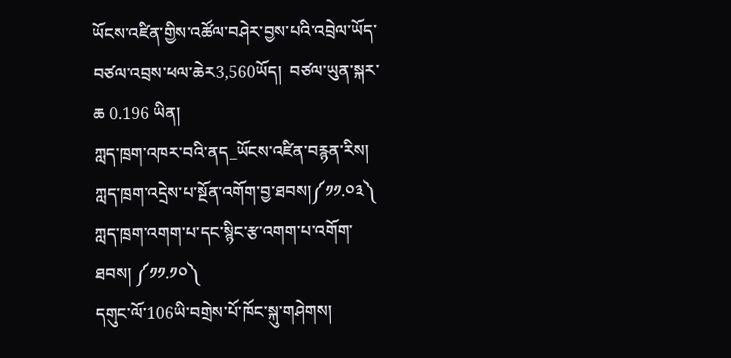ཡོངས་འཛིན་གྱིས་འཚོལ་བཤེར་བྱས་པའི་འབྲེལ་ཡོད་བཙལ་འབྲས་ཕལ་ཆེར3,560ཡོད།  བཙལ་ཡུན་སྐར་ཆ 0.196 ཡིན།
ཀླད་ཁྲག་འཁར་བའི་ནད_ཡོངས་འཛིན་བརྙན་རིས།
ཀླད་ཁྲག་འདྲེས་པ་སྔོན་འགོག་བྱ་ཐབས།༼༡༡.༠༣༽
ཀླད་ཁྲག་འགག་པ་དང་སྙིང་རྩ་འགག་པ་འགོག་ཐབས། ༼༡༡.༡༠༽
དགུང་ལོ་106ཡི་བགྲེས་པོ་ཁོང་སྐུ་གཤེགས།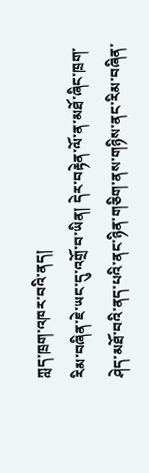ཀླད་ཁྲག་འཁར་བའི་ནད།
རིམ་བཞིན་ཇེ་ཡང་དུ་འགྲོ་བ་ཡིན། དེར་བརྟེན་ལོ་ན་མཐོ་ཞིང་ཁྲག་ཤེད་མཐོ་བའི་ནད་པའི་ནང་ཉིན་གཅིག་ནས་གཉིས་ནང་རིམ་བཞིན་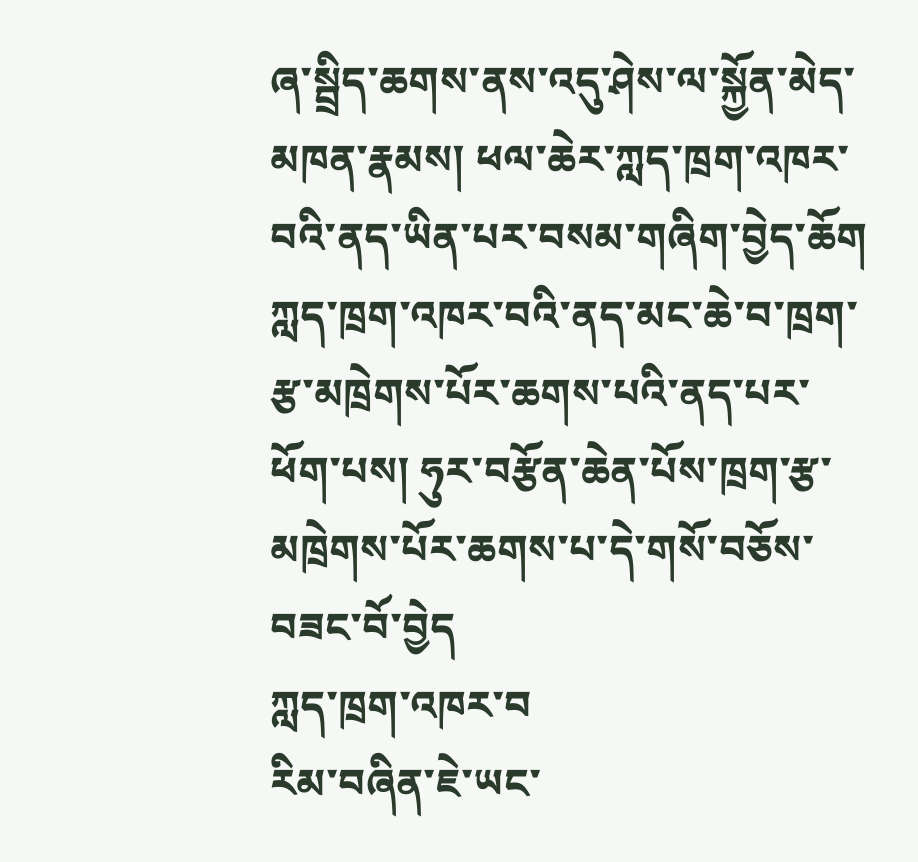ཞ་སྦྲིད་ཆགས་ནས་འདུ་ཤེས་ལ་སྐྱོན་མེད་མཁན་རྣམས། ཕལ་ཆེར་ཀླད་ཁྲག་འཁར་བའི་ནད་ཡིན་པར་བསམ་གཞིག་བྱེད་ཆོག ཀླད་ཁྲག་འཁར་བའི་ནད་མང་ཆེ་བ་ཁྲག་རྩ་མཁྲེགས་པོར་ཆགས་པའི་ནད་པར་ཕོག་པས། ཧུར་བརྩོན་ཆེན་པོས་ཁྲག་རྩ་མཁྲེགས་པོར་ཆགས་པ་དེ་གསོ་བཅོས་བཟང་བོ་བྱེད
ཀླད་ཁྲག་འཁར་བ
རིམ་བཞིན་ཇེ་ཡང་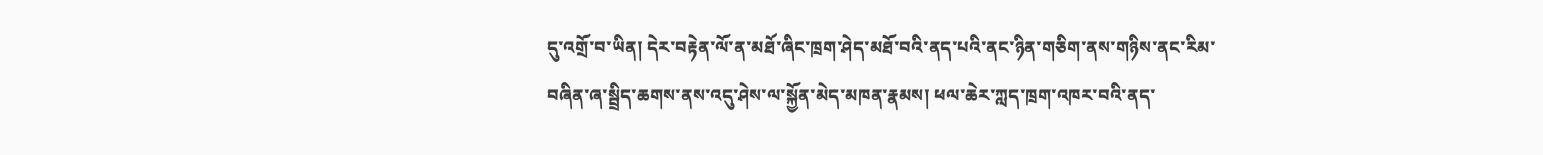དུ་འགྲོ་བ་ཡིན། དེར་བརྟེན་ལོ་ན་མཐོ་ཞིང་ཁྲག་ཤེད་མཐོ་བའི་ནད་པའི་ནང་ཉིན་གཅིག་ནས་གཉིས་ནང་རིམ་བཞིན་ཞ་སྦྲིད་ཆགས་ནས་འདུ་ཤེས་ལ་སྐྱོན་མེད་མཁན་རྣམས། ཕལ་ཆེར་ཀླད་ཁྲག་འཁར་བའི་ནད་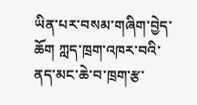ཡིན་པར་བསམ་གཞིག་བྱེད་ཆོག ཀླད་ཁྲག་འཁར་བའི་ནད་མང་ཆེ་བ་ཁྲག་རྩ་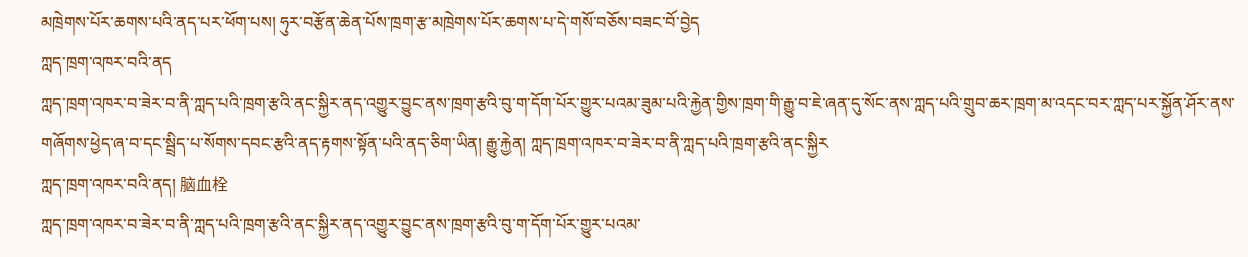མཁྲེགས་པོར་ཆགས་པའི་ནད་པར་ཕོག་པས། ཧུར་བརྩོན་ཆེན་པོས་ཁྲག་རྩ་མཁྲེགས་པོར་ཆགས་པ་དེ་གསོ་བཅོས་བཟང་བོ་བྱེད
ཀླད་ཁྲག་འཁར་བའི་ནད
ཀླད་ཁྲག་འཁར་བ་ཟེར་བ་ནི་ཀླད་པའི་ཁྲག་རྩའི་ནང་སྐྱིར་ནད་འགྱུར་བྱུང་ནས་ཁྲག་རྩའི་བུ་ག་དོག་པོར་གྱུར་པའམ་ཟུམ་པའི་རྐྱེན་གྱིས་ཁྲག་གི་རྒྱུ་བ་ཇེ་ཞན་དུ་སོང་ནས་ཀླད་པའི་གྲུབ་ཆར་ཁྲག་མ་འདང་བར་ཀླད་པར་སྐྱོན་ཤོར་ནས་གཞོགས་ཕྱེད་ཞ་བ་དང་སྦྲིད་པ་སོགས་དབང་རྩའི་ནད་རྟགས་སྟོན་པའི་ནད་ཅིག་ཡིན། རྒྱུ་རྐྱེན། ཀླད་ཁྲག་འཁར་བ་ཟེར་བ་ནི་ཀླད་པའི་ཁྲག་རྩའི་ནང་སྐྱིར
ཀླད་ཁྲག་འཁར་བའི་ནད། 脑血栓
ཀླད་ཁྲག་འཁར་བ་ཟེར་བ་ནི་ཀླད་པའི་ཁྲག་རྩའི་ནང་སྐྱིར་ནད་འགྱུར་བྱུང་ནས་ཁྲག་རྩའི་བུ་ག་དོག་པོར་གྱུར་པའམ་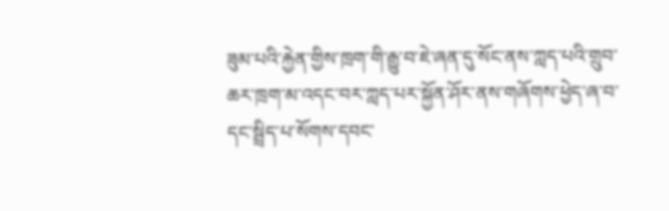ཟུམ་པའི་རྐྱེན་གྱིས་ཁྲག་གི་རྒྱུ་བ་ཇེ་ཞན་དུ་སོང་ནས་ཀླད་པའི་གྲུབ་ཆར་ཁྲག་མ་འདང་བར་ཀླད་པར་སྐྱོན་ཤོར་ནས་གཞོགས་ཕྱེད་ཞ་བ་དང་སྦྲིད་པ་སོགས་དབང་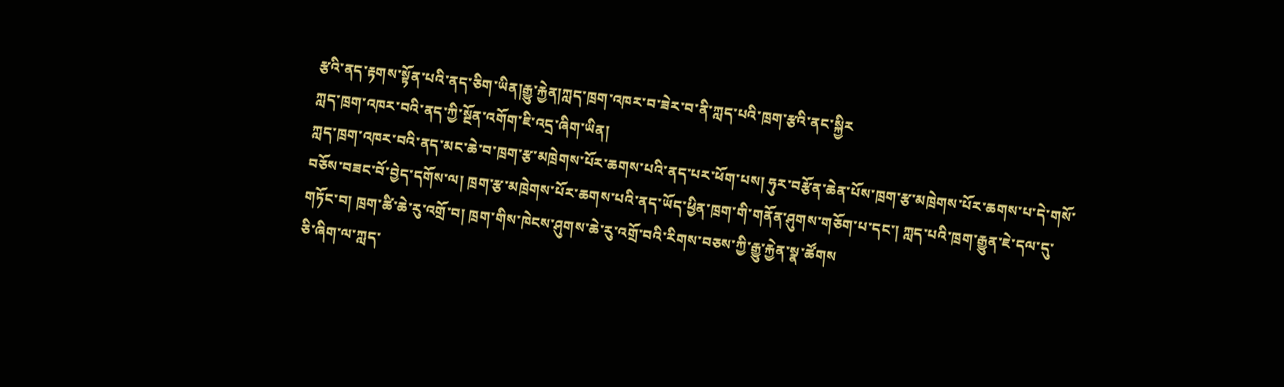རྩའི་ནད་རྟགས་སྟོན་པའི་ནད་ཅིག་ཡིན།རྒྱུ་རྐྱེན།ཀླད་ཁྲག་འཁར་བ་ཟེར་བ་ནི་ཀླད་པའི་ཁྲག་རྩའི་ནང་སྐྱིར
ཀླད་ཁྲག་འཁར་བའི་ནད་ཀྱི་སྔོན་འགོག་ཇི་འདྲ་ཞིག་ཡིན།
ཀླད་ཁྲག་འཁར་བའི་ནད་མང་ཆེ་བ་ཁྲག་རྩ་མཁྲེགས་པོར་ཆགས་པའི་ནད་པར་ཕོག་པས། ཧུར་བརྩོན་ཆེན་པོས་ཁྲག་རྩ་མཁྲེགས་པོར་ཆགས་པ་དེ་གསོ་བཅོས་བཟང་བོ་བྱེད་དགོས་ལ། ཁྲག་རྩ་མཁྲེགས་པོར་ཆགས་པའི་ནད་ཡོད་ཕྱིན་ཁྲག་གི་གནོན་ཤུགས་གཅོག་པ་དང་། ཀླད་པའི་ཁྲག་རྒྱུན་ཇེ་དལ་དུ་གཏོང་བ། ཁྲག་ཚི་ཆེ་རུ་འགྲོ་བ། ཁྲག་གིས་ཁེངས་ཤུགས་ཆེ་རུ་འགྲོ་བའི་རིགས་བཅས་ཀྱི་རྒྱུ་རྐྱེན་སྣ་ཚོགས
ཅི་ཞིག་ལ་ཀླད་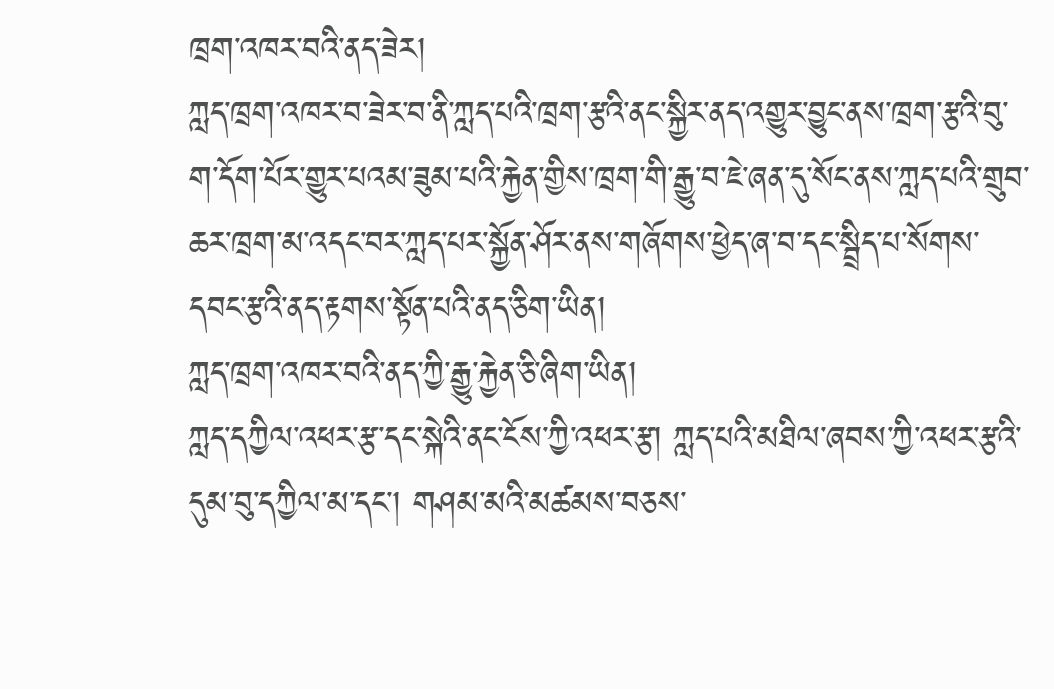ཁྲག་འཁར་བའི་ནད་ཟེར།
ཀླད་ཁྲག་འཁར་བ་ཟེར་བ་ནི་ཀླད་པའི་ཁྲག་རྩའི་ནང་སྐྱིར་ནད་འགྱུར་བྱུང་ནས་ཁྲག་རྩའི་བུ་ག་དོག་པོར་གྱུར་པའམ་ཟུམ་པའི་རྐྱེན་གྱིས་ཁྲག་གི་རྒྱུ་བ་ཇེ་ཞན་དུ་སོང་ནས་ཀླད་པའི་གྲུབ་ཆར་ཁྲག་མ་འདང་བར་ཀླད་པར་སྐྱོན་ཤོར་ནས་གཞོགས་ཕྱེད་ཞ་བ་དང་སྦྲིད་པ་སོགས་དབང་རྩའི་ནད་རྟགས་སྟོན་པའི་ནད་ཅིག་ཡིན།
ཀླད་ཁྲག་འཁར་བའི་ནད་ཀྱི་རྒྱུ་རྐྱེན་ཅི་ཞིག་ཡིན།
ཀླད་དཀྱིལ་འཕར་རྩ་དང་སྐེའི་ནང་ངོས་ཀྱི་འཕར་རྩ། ཀླད་པའི་མཐིལ་ཞབས་ཀྱི་འཕར་རྩའི་དུམ་བུ་དཀྱིལ་མ་དང་། གཤམ་མའི་མཚམས་བཅས་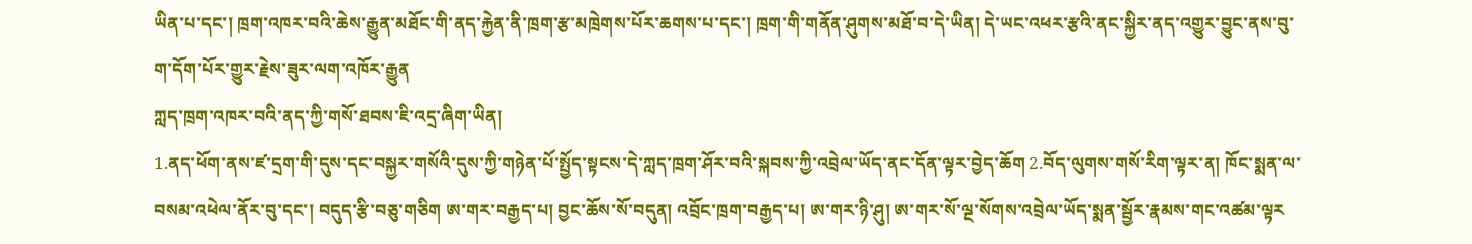ཡིན་པ་དང་། ཁྲག་འཁར་བའི་ཆེས་རྒྱུན་མཐོང་གི་ནད་རྐྱེན་ནི་ཁྲག་རྩ་མཁྲེགས་པོར་ཆགས་པ་དང་། ཁྲག་གི་གནོན་ཤུགས་མཐོ་བ་དེ་ཡིན། དེ་ཡང་འཕར་རྩའི་ནང་སྐྱིར་ནད་འགྱུར་བྱུང་ནས་བུ་ག་དོག་པོར་གྱུར་རྗེས་ཟུར་ལག་འཁོར་རྒྱུན
ཀླད་ཁྲག་འཁར་བའི་ནད་ཀྱི་གསོ་ཐབས་ཇི་འདྲ་ཞིག་ཡིན།
1.ནད་ཕོག་ནས་ཛ་དྲག་གི་དུས་དང་བསྐྱར་གསོའི་དུས་ཀྱི་གཉེན་པོ་སྤྱོད་སྟངས་དེ་ཀླད་ཁྲག་ཤོར་བའི་སྐབས་ཀྱི་འབྲེལ་ཡོད་ནང་དོན་ལྟར་བྱེད་ཆོག 2.བོད་ལུགས་གསོ་རིག་ལྟར་ན། ཁོང་སྨན་ལ་བསམ་འཕེལ་ནོར་བུ་དང་། བདུད་རྩི་བཅུ་གཅིག ཨ་གར་བརྒྱད་པ། བྱང་ཆོས་སོ་བདུན། འབྲོང་ཁྲག་བརྒྱད་པ། ཨ་གར་ཉི་ཤུ། ཨ་གར་སོ་ལྔ་སོགས་འབྲེལ་ཡོད་སྨན་སྦྱོར་རྣམས་གང་འཚམ་ལྟར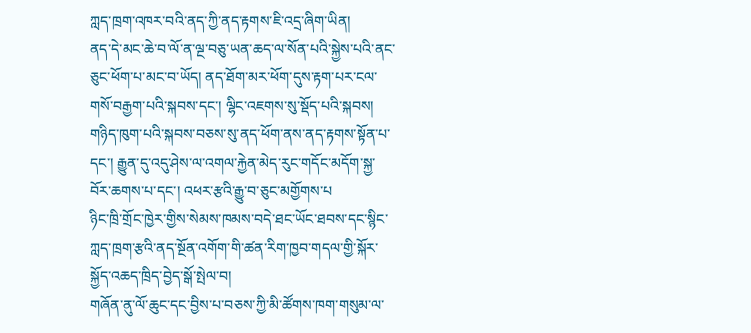ཀླད་ཁྲག་འཁར་བའི་ནད་ཀྱི་ནད་རྟགས་ཇི་འདྲ་ཞིག་ཡིན།
ནད་དེ་མང་ཆེ་བ་ལོ་ན་ལྔ་བཅུ་ཡན་ཆད་ལ་སོན་པའི་སྐྱེས་པའི་ནང་ཅུང་ཕོག་པ་མང་བ་ཡོད། ནད་ཐོག་མར་ཕོག་དུས་རྟག་པར་ངལ་གསོ་བརྒྱག་པའི་སྐབས་དང་། ལྷིང་འཇགས་སུ་སྡོད་པའི་སྐབས། གཉིད་ཁུག་པའི་སྐབས་བཅས་སུ་ནད་ཕོག་ནས་ནད་རྟགས་སྟོན་པ་དང་། རྒྱུན་དུ་འདུ་ཤེས་ལ་འགལ་རྐྱེན་མེད་རུང་གདོང་མདོག་སྐྱ་བོར་ཆགས་པ་དང་། འཕར་རྩའི་རྒྱུ་བ་ཅུང་མགྱོགས་པ
ཉིང་ཁྲི་གྲོང་ཁྱེར་གྱིས་སེམས་ཁམས་བདེ་ཐང་ཡོང་ཐབས་དང་སྙིང་ཀླད་ཁྲག་རྩའི་ནད་སྔོན་འགོག་གི་ཚན་རིག་ཁྱབ་གདལ་གྱི་སྐོར་སྐྱོད་འཆད་ཁྲིད་བྱེད་སྒོ་སྤེལ་བ།
གཞོན་ནུ་ལོ་ཆུང་དང་བྱིས་པ་བཅས་ཀྱི་མི་ཚོགས་ཁག་གསུམ་ལ་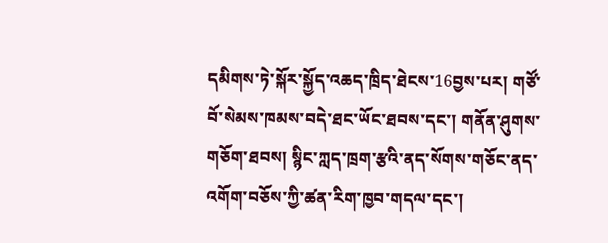དམིགས་ཏེ་སྐོར་སྐྱོད་འཆད་ཁྲིད་ཐེངས་16བྱས་པར། གཙོ་བོ་སེམས་ཁམས་བདེ་ཐང་ཡོང་ཐབས་དང་། གནོན་ཤུགས་གཅོག་ཐབས། སྙིང་ཀླད་ཁྲག་རྩའི་ནད་སོགས་གཅོང་ནད་འགོག་བཅོས་ཀྱི་ཚན་རིག་ཁྱབ་གདལ་དང་།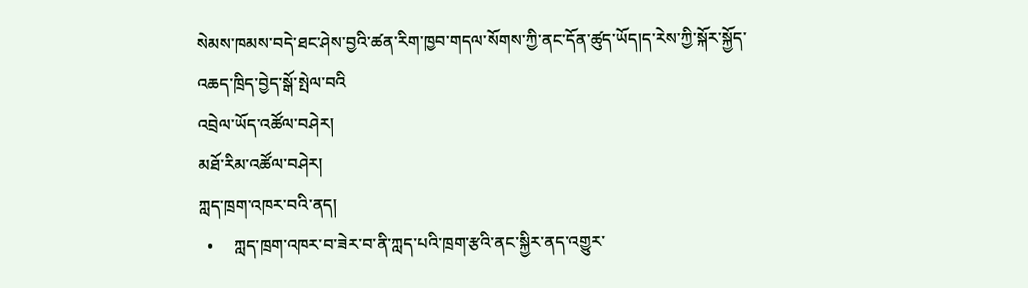སེམས་ཁམས་བདེ་ཐང་ཤེས་བྱའི་ཚན་རིག་ཁྱབ་གདལ་སོགས་ཀྱི་ནང་དོན་ཚུད་ཡོད།ད་རེས་ཀྱི་སྐོར་སྐྱོད་འཆད་ཁྲིད་བྱེད་སྒོ་སྤེལ་བའི
འབྲེལ་ཡོད་འཚོལ་བཤེར།
མཐོ་རིམ་འཚོལ་བཤེར།
ཀླད་ཁྲག་འཁར་བའི་ནད།
  •     ཀླད་ཁྲག་འཁར་བ་ཟེར་བ་ནི་ཀླད་པའི་ཁྲག་རྩའི་ནང་སྐྱིར་ནད་འགྱུར་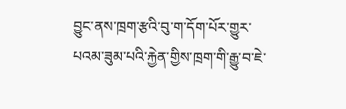བྱུང་ནས་ཁྲག་རྩའི་བུ་ག་དོག་པོར་གྱུར་པའམ་ཟུམ་པའི་རྐྱེན་གྱིས་ཁྲག་གི་རྒྱུ་བ་ཇེ་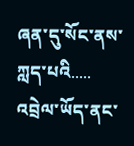ཞན་དུ་སོང་ནས་ཀླད་པའི.....
འབྲེལ་ཡོད་ནང་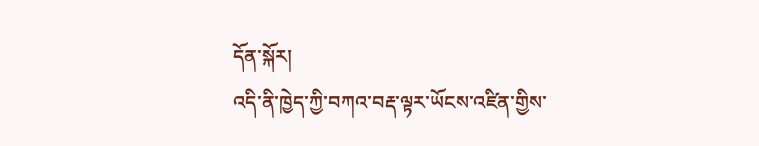དོན་སྐོར།
འདི་ནི་ཁྱེད་ཀྱི་བཀའ་བརྡ་ལྟར་ཡོངས་འཛིན་གྱིས་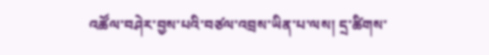འཚོལ་བཤེར་བྱས་པའི་བཙལ་འབྲས་ཡིན་པ་ལས། དྲ་ཚིགས་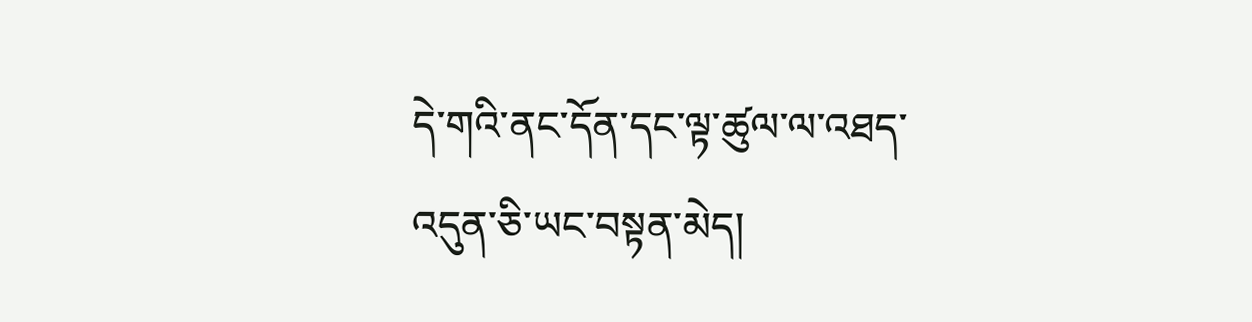དེ་གའི་ནང་དོན་དང་ལྟ་ཚུལ་ལ་འཐད་འདུན་ཅི་ཡང་བསྟན་མེད།